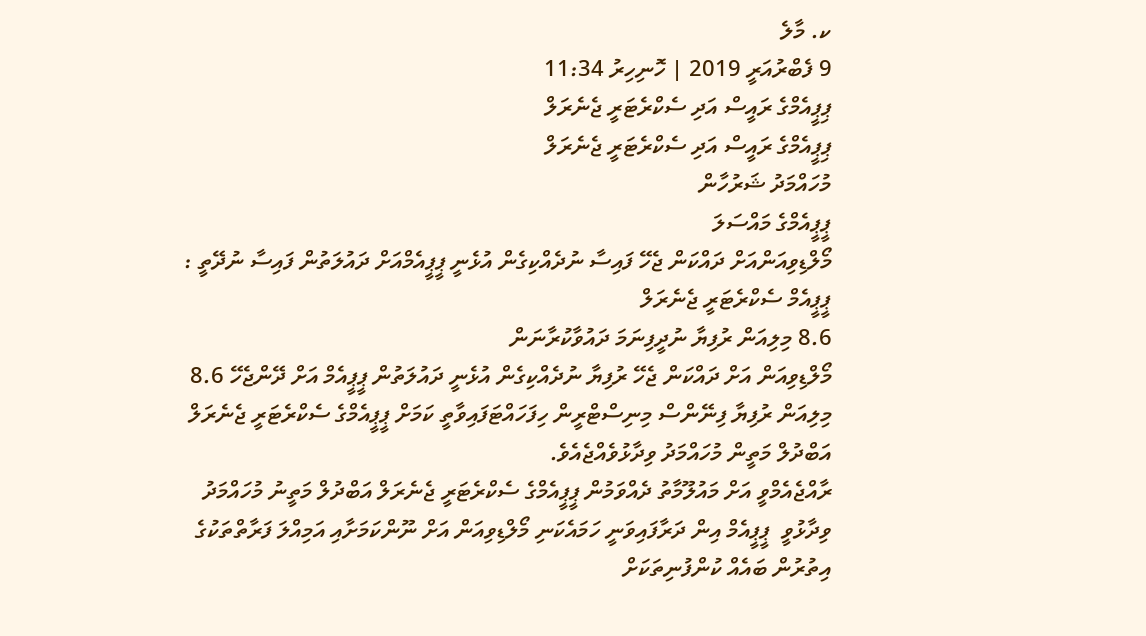ކ. މާލެ
9 ފެބްރުއަރީ 2019 | ހޮނިހިރު 11:34
ޕިޕީއެމްގެ ރައީސް އަދި ސެކްރެޓަރީ ޖެނެރަލް
ޕިޕީއެމްގެ ރައީސް އަދި ސެކްރެޓަރީ ޖެނެރަލް
މުހައްމަދު ޝަރުހާން
ޕީޕީއެމްގެ މައްސަލަ
މޯލްޑިވިއަންއަށް ދައްކަން ޖެހޭ ފައިސާ ނުދެއްކިގެން އުޅެނީ ޕީޕީއެމްއަށް ދައުލަތުން ފައިސާ ނުދޭތީ : ޕީޕީއެމް ސެކްރެޓަރީ ޖެނެރަލް
8.6 މިލިއަން ރުފިޔާ ނުދީފިނަމަ ދައުވާކުރާނަން
މޯލްޑިވިއަން އަށް ދައްކަން ޖެހޭ ރުފިޔާ ނުދެއްކިގެން އުޅެނީ ދައުލަތުން ޕީޕީއެމް އަށް ދޭންޖެހޭ 8.6 މިލިއަން ރުފިޔާ ފިނޭންސް މިނިސްޓްރީން ހިފަހައްޓަފައިވާތީ ކަމަށް ޕީޕީއެމްގެ ސެކްރެޓަރީ ޖެނެރަލް އަބްދުލް މަތީން މުހައްމަދު ވިދާޅުވެއްޖެއެވެ.
ރާއްޖެއެމްވީ އަށް މައުލޫމާތު ދެއްވަމުން ޕީޕީއެމްގެ ސެކްރެޓަރީ ޖެނެރަލް އަބްދުލް މަތީނު މުހައްމަދު ވިދާޅުވީ  ޕީޕީއެމް އިން ދަރާފައިވަނީ ހަމައެކަނި މޯލްޑިވިއަން އަށް ނޫންކަމަށާއި އަމިއްލަ ފަރާތްތަކުގެ އިތުރުން ބައެއް ކުންފުނިތަކަށް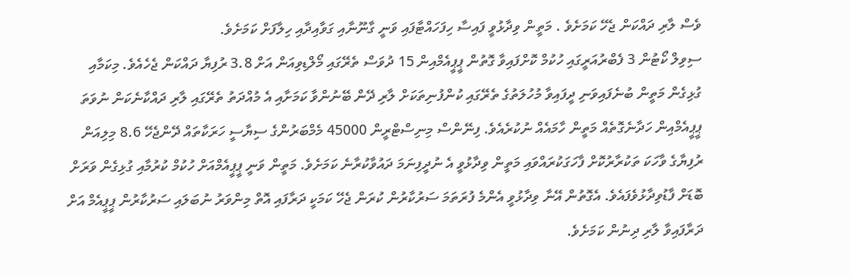ވެސް ލާރި ދައްކަން ޖެހޭ ކަމަށެވެ . މަތީން ވިދާޅުވީ ފައިސާ ހިފަހައްޓާފައި ވަނީ ގާނޫނާއި ގަވާއިދާއި ހިލާފަށް ކަމަށެވެ.
ސިވިލް ކޯޓުން 3 ފެބްރުއަރީގައި ހުކުމް ކޮށްފައިވާ ގޮތުން ޕީޕީއެމްއިން 15 ދުވަސް ތެރޭގައި މޯލްޑިވިއަން އަށް 3.8 ރުފިޔާ ދައްކަން ޖެހެއެވެ. މިކަމާއި ގުޅިގެން މަތީން ބުނެފައިވަނި ދީފައިވާ މުހުލަތުގެ ތެރޭގައި ކުންފުނިތަކަށް ލާރި ދޭން ބޭނުންވާ ކަމަށާއި އެ މުއްދަތު ތެރޭގައި ލާރި ދައްކާނެކަން ނުވަތަ ޕީޕީއެމްއިން ހަދާނެގޮތެއް މަތީން ހާމައެއް ނުކުރެއެވެ. ފިނޭންސް މިނިސްޓްރީން 45000 މެމްބަރުންގެ ސިޔާސީ ހަރަކާތައް ދޭންޖެހޭ 8.6 މިލިއަން ރުފިޔާގެ ވާހަކަ ތަކުރާރުކޮށް ފާހަގަކުރައްވައި މަތީން ވިދާޅުވީ އެ ނުދީފިނަމަ ދައުވާކުރާނެ ކަމަށެވެ. މަތީން ވަނީ ޕީޕީއެމްއަށް ހުކުމް ކުރުމާއި ގުޅިގެން ވަރަށް ބޮޑަށް ފާޑުވިދާޅުވެފައެވެ. އެގޮތުން އޭނާ ވިދާޅުވީ އެންމެ ފުރަތަމަ ސަރުކާރުން ކުރަން ޖެހޭ ކަމަކީ ދަރާފައި އޮތް މިންވަރު ނުބަލައި ސަރުކާރުން ޕީޕީއެމް އަށް ދަރާފައިވާ ލާރި ދިނުން ކަމަށެވެ.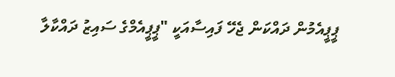ޕީޕީއެމުން ދައްކަން ޖެހޭ ފައިސާއަކީ "ޕީޕީއެމްގެ ސައިޒު ދައްކާލާ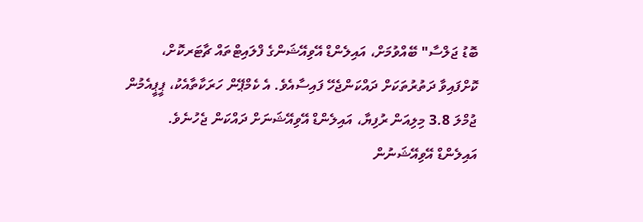ބޮޑު ޖަލްސާ" ބޭއްވުމަށް، އައިލެންޑް އޭވިއޭޝަންގެ ފްލައިޓްތައް ޗާޓަރކޮށް، ކޮށްފައިވާ ދަތުރުތަކަށް ދައްކަންޖެހޭ ފައިސާއެވެ. އެ ކެމްޕޭން ހަރަކާތާއެކު، ޕީޕީއެމުން ޖުމްލަ 3.8 މިލިއަން ރުފިޔާ، އައިލެންޑް އޭވިއޭޝަނަށް ދައްކަން ޖެހުނެވެ.
އައިލެންޑް އޭވިއޭޝަނުން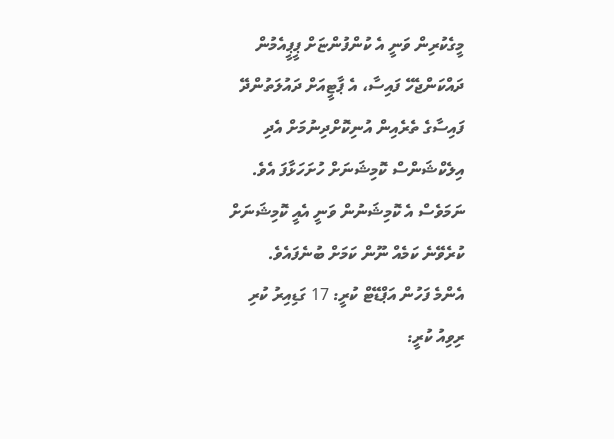މީގެކުރިން ވަނީ އެ ކުންފުންޏަށް ޕީޕީއެމުން ދައްކަންޖެހޭ ފައިސާ، އެ ޕާޓީއަށް ދައުލަތުންދޭ ފައިސާގެ ތެރެއިން އުނިކޮށްދިނުމަށް އެދި އިލެކްޝަންސް ކޮމިޝަނަށް ހުށަހަޅާފަ އެވެ. ނަމަވެސް އެ ކޮމިޝަނުން ވަނީ އެއީ ކޮމިޝަނަށް ކުރެވޭނެ ކަމެއް ނޫން ކަމަށް ބުނެފައެވެ.
އެންމެ ފަހުން އަޕްޑޭޓް ކުރީ: 17 ގަޑިއިރު ކުރި
ރިވިއު ކުރީ: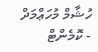ހުޝާމް މުހަޢްމަދް
- ކޮމެންޓް